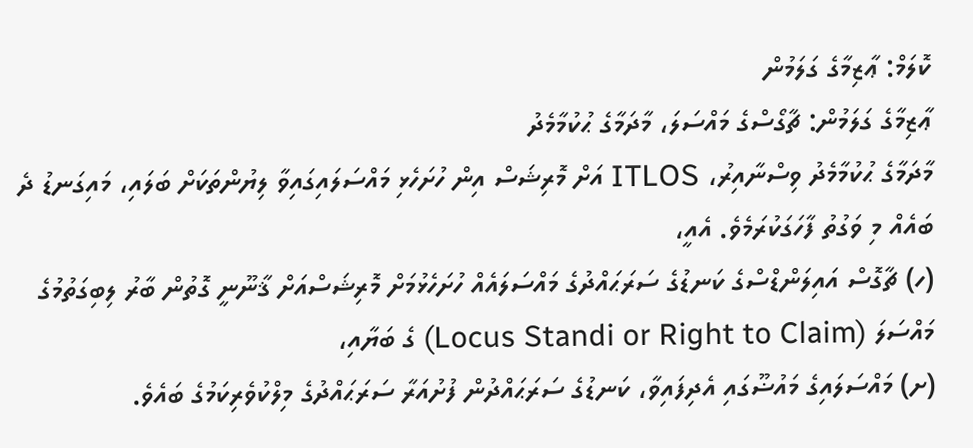ކޮލަމް: ޢާޒިމާގެ ގަލަމުން
ޢާޒިމާގެ ގަލަމުން: ޗާގޯސްގެ މައްސަލަ، މާދަމާގެ ޙުކުމާމެދު
މާދަމާގެ ޙުކުމާމެދު ވިސްނާއިރު، ITLOS އަށް މޮރިޝަސް އިން ހުށަހެޅި މައްސަލައިގައިވާ ލިޔުންތަކަށް ބަލައި، މައިގަނޑު ދެ ބައެއް މި ވަގުތު ފާހަގަކުރަމެވެ. އެއީ،
(ހ) ޗާގޮސް އައިލަންޑްސްގެ ކަނޑުގެ ސަރަޙައްދުގެ މައްސަލައެއް ހުށަހެޅުމަށް މޮރިޝަސްއަށް ޤާނޫނީ ގޮތުން ބާރު ލިބިގަތުމުގެ މައްސަލަ (Locus Standi or Right to Claim) ގެ ބަޔާއި،
(ށ) މައްސަލައިގެ މައުޟޫގައި އެދިފައިވާ، ކަނޑުގެ ސަރަޙައްދުން ފުށުއަރާ ސަރަޙައްދުގެ މިލްކުވެރިކަމުގެ ބައެވެ.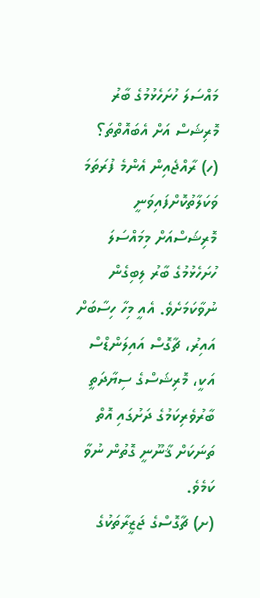މައްސަލަ ހުށަހެޅުމުގެ ބާރު މޮރިޝަސް އަށް އެބައޮތްތަ؟
(ހ) ރާއްޖެއިން އެންމެ ފުރަތަމަ ވަކަލާތުކޮށްފައިވަނީ މޮރިޝަސްއަށް މިމައްސަލަ ހުށަހެޅުމުގެ ބާރު ލިބިގެން ނުވާކަމަށެވެ. އެއީ މިހާ ހިސާބަށް އައިރު، ޗާގޮސް އައިލަންޑްސް އަކީ، މޮރިޝަސްގެ ސިޔާދަތީ ބާރުވެރިކަމުގެ ދަށުގައި އޮތް ތަނަކަށް ޤާނޫނީ ގޮތުން ނުވާ ކަމެވެ.
(ށ) ޗާގޮސްގެ ޖަޒީރާތަކުގެ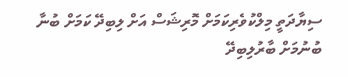ސިޔާދަތީ މިލްކުވެރިކަމަށް މޮރިޝަސް އަށް ލިބިދޭ ކަމަށް ބުނާ ބުނުމަށް ބާރުލިބިދޭ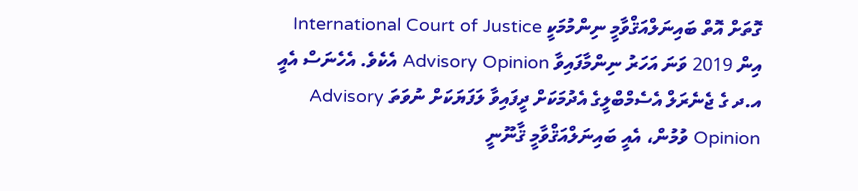ގޮތަށް އޮތް ބައިނަލްއަޤްވާމީ ނިންމުމަކީ International Court of Justice އިން 2019 ވަނަ އަހަރު ނިންމާފައިވާ Advisory Opinion އެކެވެ. އެހެނަސް އެއީ އ.ދ ގެ ޖެނެރަލް އެސެމްބްލީގެ އެދުމަކަށް ދީފައިވާ ލަފަޔަކަށް ނުވަތަ Advisory Opinion ވުމުން، އެއީ ބައިނަލްއަޤްވާމީ ޤާނޫނީ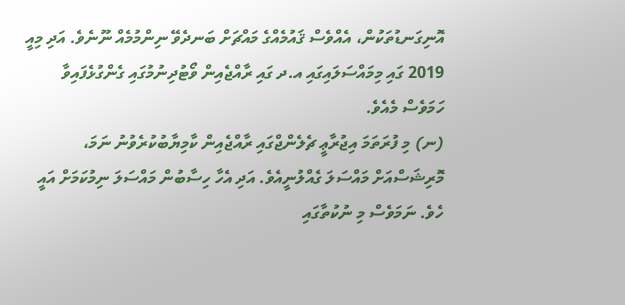އޮނިގަނޑުތަކުން، އެއްވެސް ޤައުމެއްގެ މައްޗަށް ބަނދެވޭ ނިންމުމެއް ނޫނެވެ. އަދި މިއީ 2019 ގައި މިމައްސަލައިގައި އ.ދ ގައި ރާއްޖެއިން ވޯޓުދިނުމުގައި ގެންގުޅެފައިވާ ހަމަވެސް މެއެވެ.
(ނ) މި ފުރަތަމަ އިޖުރާޢީ ޗެލެންޖްގައި ރާއްޖެއިން ކާމިޔާބުކުރެވުނު ނަމަ، މޮރިޝަސްއަށް މައްސަލަ ގެއްލުނީއެވެ. އަދި އެހާ ހިސާބުން މައްސަލަ ނިމުކަމަށް އައީ ހެވެ. ނަމަވެސް މި ނުކުތާގައި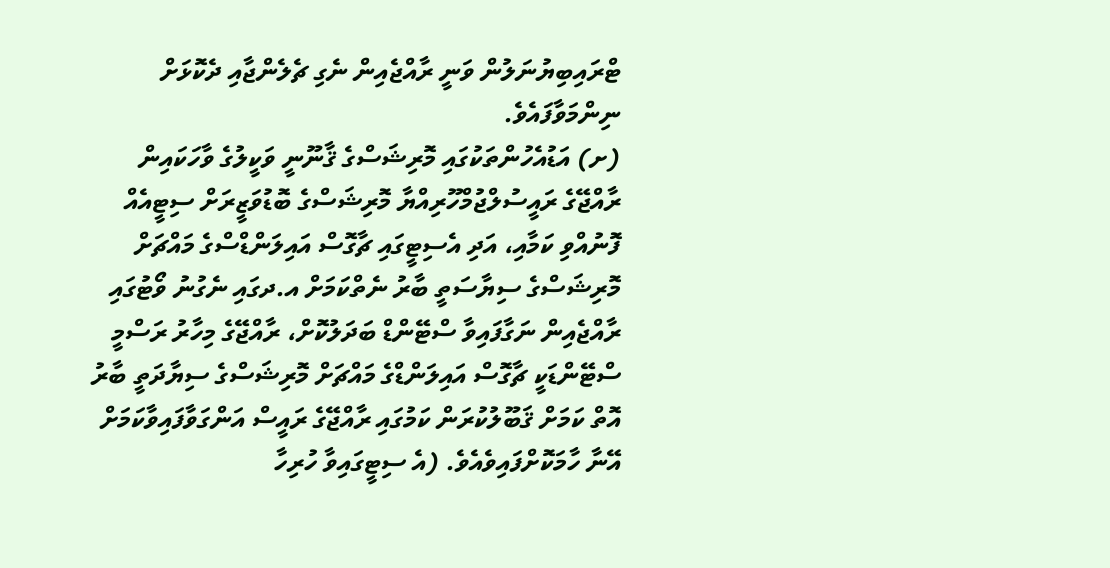ޓްރައިބިޔުނަލުން ވަނީ ރާއްޖެއިން ނެގި ޗެލެންޖާއި ދެކޮޅަށް ނިންމަވާފައެވެ.
(ށ) އަޑުއެހުންތަކުގައި މޮރިޝަސްގެ ޤާނޫނީ ވަކީލުގެ ވާހަކައިން ރާއްޖޭގެ ރައީސުލްޖުމްހޫރިއްޔާ މޮރިޝަސްގެ ބޮޑުވަޒީރަށް ސިޓީއެއް ފޮނުއްވި ކަމާއި، އަދި އެސިޓީގައި ޗާގޮސް އައިލަންޑްސްގެ މައްޗަށް މޮރިޝަސްގެ ސިޔާސަތީ ބާރު ނެތްކަމަށް އ.ދގައި ނެގުނު ވޯޓުގައި ރާއްޖެއިން ނަގާފައިވާ ސްޓޭންޑް ބަދަލުކޮށް، ރާއްޖޭގެ މިހާރު ރަސްމީ ސްޓޭންޑަކީ ޗާގޮސް އައިލަންޑްގެ މައްޗަށް މޮރިޝަސްގެ ސިޔާދަތީ ބާރު އޮތް ކަމަށް ޤަބޫލުކުރަން ކަމުގައި ރާއްޖޭގެ ރައީސް އަންގަވާފައިވާކަމަށް އޭނާ ހާމަކޮށްފައިވެއެވެ. (އެ ސިޓީގައިވާ ހުރިހާ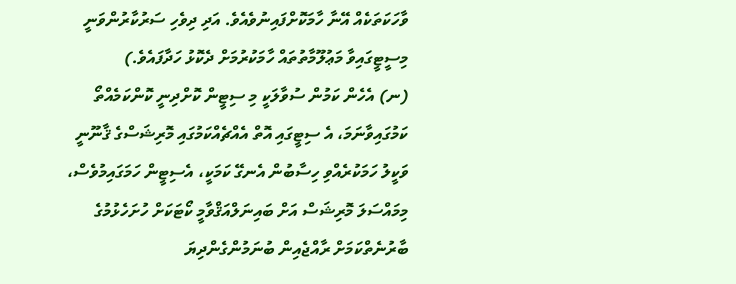ވާހަކަތަކެއް އޭނާ ހާމަކޮށްފައިނުވެއެވެ. އަދި ދިވެހި ސަރުކާރުންވަނީ މިސީޓީގައިވާ މަޢުލޫމާތުތައް ހާމަކުރުމަށް ދެކޮޅު ހަދާފައެވެ.)
(ނ) އެހެން ކަމުން ސުވާލަކީ މި ސިޓީން ކޮށްދިނީ ކޮންކަމެއްތޯ ކަމުގައިވާނަމަ، އެ ސިޓީގައި އޮތް އެއްޗެއްކަމުގައި މޮރިޝަސްގެ ޤާނޫނީ ވަކީލު ހަމަކުރެއްވި ހިސާބުން އެނގޭ ކަމަކީ، އެސިޓީން ހަމަގައިމުވެސް، މިމައްސަލަ މޮރިޝަސް އަށް ބައިނަލްއަޤްވާމީ ކޯޓަކަށް ހުށަހެޅުމުގެ ބާރުނެތްކަމަށް ރާއްޖެއިން ބުނަމުންގެންދިޔަ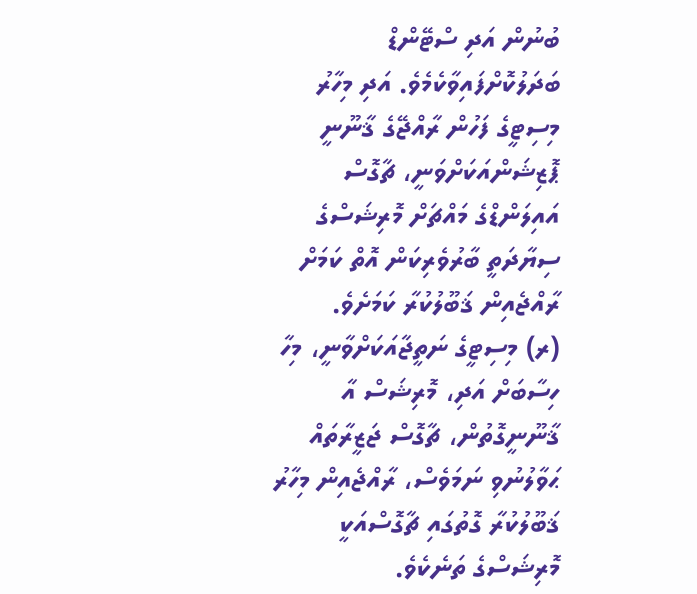ބުނުން އަދި ސްޓޭންޑް ބަދަލުކޮށްފައިވާކެމެވެ. އަދި މިހާރު މިސިޓީގެ ފަހުން ރާއްޖޭގެ ޤާނޫނީ ޕޮޒިޝަންއަކަށްވަނީ، ޗާގޮސް އައިލަންޑްގެ މައްޗަށް މޮރިޝަސްގެ ސިޔާދަތީ ބާރުވެރިކަން އޮތް ކަމަށް ރާއްޖެއިން ޤަބޫލުކުރާ ކަމަށެވެ.
(ރ) މިސިޓީގެ ނަތީޖާއަކަށްވާނީ، މިހާ ހިސާބަށް އަދި، މޮރިޝަސް އާ ޤާނޫނީގޮތުން، ޗާގޮސް ޖަޒީރާތައް ޙަވާލުނުވި ނަމަވެސް، ރާއްޖެއިން މިހާރު ޤަބޫލުކުރާ ގޮތުގައި ޗާގޮސްއަކީ މޮރިޝަސްގެ ތަނެކެވެ.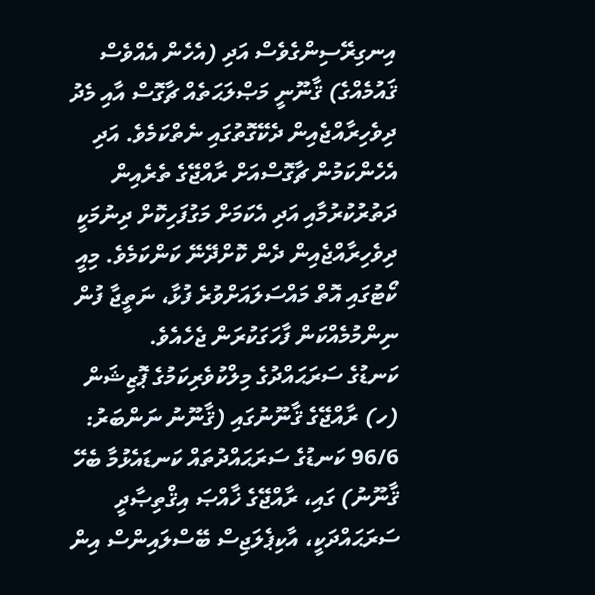އިނގިރޭސިންގެވެސް އަދި (އެހެން އެއްވެސް ޤައުމެއްގެ) ޤާނޫނީ މަޞްލަޙަތެއް ޗާގޮސް އާއި މެދު ދިވެހިރާއްޖެއިން ދެކޭގޮތުގައި ނެތްކަމެވެ. އަދި އެހެންކަމުން ޗާގޮސްއަށް ރާއްޖޭގެ ތެރެއިން ދަތުރުކުރުމާއި އަދި އެކަމަށް މަގުފަހިކޮށް ދިނުމަކީ ދިވެހިރާއްޖެއިން ދެން ކޮށްދޭނޭ ކަންކަމެވެ. މިއީ ކޯޓުގައި އޮތް މައްސަލައަށްވުރެ ފުޅާ، ނަތީޖާ ފުން ނިންމުމެއްކަން ފާހަގަކުރަން ޖެހެއެވެ.
ކަނޑުގެ ސަރަޙައްދުގެ މިލްކުވެރިކަމުގެ ޕޮޒިޝަން
(ހ) ރާއްޖޭގެ ޤާނޫނުގައި (ޤާނޫނު ނަންބަރު: 96/6 ކަނޑުގެ ސަރަޙައްދުތައް ކަނޑައެޅުމާ ބެހޭ ޤާނޫނު) ގައި، ރާއްޖޭގެ ޚާއްޞަ އިޤްތިޞާދީ ސަރަޙައްދަކީ، އާކިޕެލަޖިސް ބޭސްލައިންސް އިން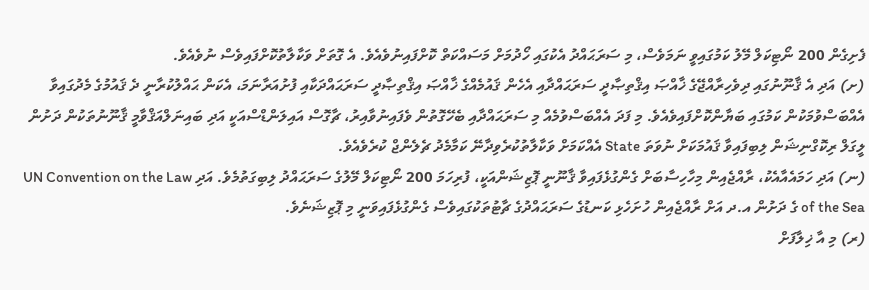ފެށިގެން 200 ނޯޓިކަލް މޭލު ކަމުގައިވީ ނަމަވެސް، މި ސަރަޙައްދު އެކުގައި ހޯދުމަށް މަސައްކަތް ކޮށްފައިނުވެއެވެ. އެ ގޮތަށް ވަކާލާތުކޮށްފައިވެސް ނުވެއެވެ.
(ށ) އަދި އެ ޤާނޫނުގައި ދިވެހިރާއްޖޭގެ ޚާއްޞަ އިޤްތިޞާދީ ސަރަޙައްދާއި އެހެން ޤައުމެއްގެ ޚާއްޞަ އިޤްތިޞާދީ ސަރަޙައްދަކާއި ފުށުއަރާނަމަ، އެކަން ޙައްލުކުރާނީ ދެ ޤައުމުގެ މެދުގައިވާ އެއްބަސްވުމަކުން ކަމުގައި ބަޔާންކޮށްފައިވެއެވެ. މި ފަދަ އެއްބަސްވުމެއް މި ސަރަޙައްދާއި ބެހޭގޮތުން ވެފައިނުވާއިރު، ޗާގޮސް އައިލަންޑްސްއަކީ އަދި ބައިނަލްއަޤްވާމީ ޤާނޫނުތަކުން ދަށުން ލީގަލް ރިކޮގްނިޝަން ލިބިފައިވާ ޤައުމަކަށް ނުވަތަ State އެއްކަމަށް ވަކާލާތުކުރެވިދާނޭ ކަމާމެދު ޗެލެންޖް ކުރެވެއެވެ.
(ނ) އަދި ހަމައެއާއެކު، ރާއްޖެއިން މިހާހިސާބަށް ގެންގުޅެފައިވާ ޤާނޫނީ ޕޮޒިޝަންއަކީ، ފުރިހަމަ 200 ނޯޓިކަލް މޭލުގެ ސަރަޙައްދު ލިބިގަތުމެވެ. އަދި UN Convention on the Law of the Sea ގެ ދަށުން އ.ދ އަށް ރާއްޖެއިން ހުށަހެޅި ކަނޑުގެ ސަރަޙައްދުގެ ޗާޓުތަކުގައިވެސް ގެންގުޅެފައިވަނީ މި ޕޮޒިޝަނެވެ.
(ރ) މި އާ ޚިލާފަށް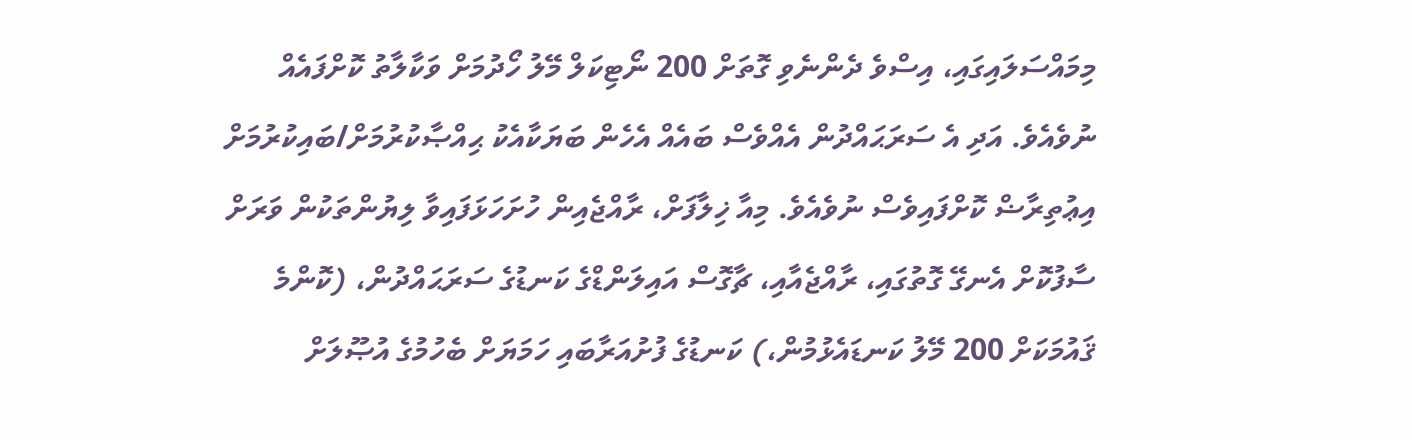މިމައްސަލައިގައި، އިސްވެ ދެންނެވި ގޮތަށް 200 ނޯޓިކަލް މޭލު ހޯދުމަށް ވަކާލާތު ކޮށްފައެއް ނުވެއެވެ. އަދި އެ ސަރަޙައްދުން އެއްވެސް ބައެއް އެހެން ބަޔަކާއެކު ޙިއްޞާކުރުމަށް/ބައިކުރުމަށް އިޢުތިރާޟް ކޮށްފައިވެސް ނުވެއެވެ. މިއާ ޚިލާފަށް، ރާއްޖެއިން ހުށަހަޅަފައިވާ ލިޔުންތަކުން ވަރަށް ސާފުކޮށް އެނގޭ ގޮތުގައި، ރާއްޖެއާއި، ޗާގޮސް އައިލަންޑްގެ ކަނޑުގެ ސަރަޙައްދުން، (ކޮންމެ ޤައުމަކަށް 200 މޭލު ކަނޑައެޅުމުން،) ކަނޑުގެ ފުށުއަރާބައި ހަމަޔަށް ބެހުމުގެ އުޞޫލަށް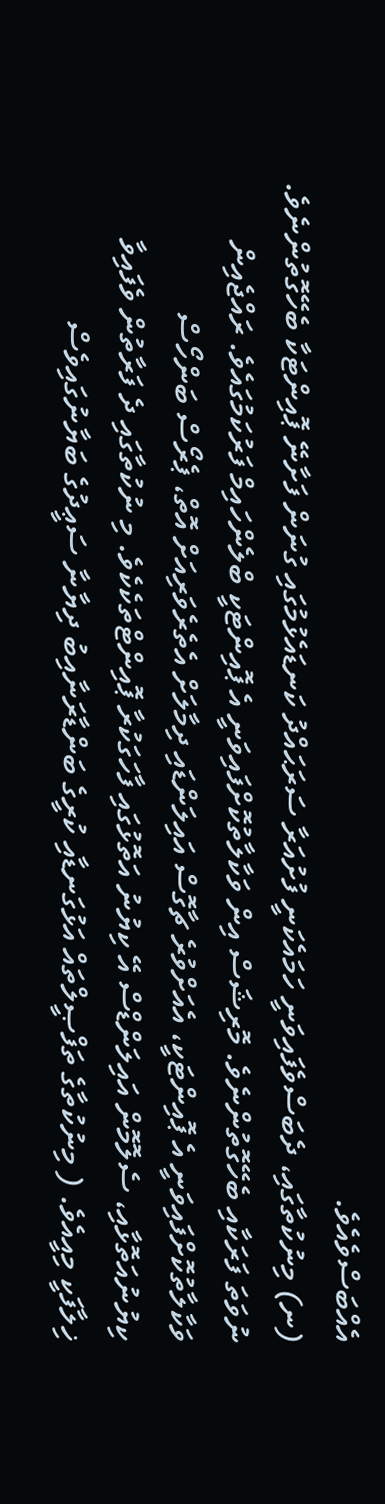އެއްބަސްވެއެވެ.
(ނ) މިނުކުތާގައި، ދެބަސްވެފައިވަނީ ހަމައެކަނީ ފުށުއަރާ ސަރަޙައްދު ކަނޑައެޅުމުގައި ގުނަން ފަށާނޭ ޕޮއިންޓަކާ ބެހޭގޮތުންނެވެ. ނުވަތަ ފަރަކާއި ބެހޭގޮތުންނެވެ. މޮރިޝަސް އިން ވަކާލާތުކޮށްފައިވަނީ އެ ޕޮއިންޓަކީ ބްލެންހައިމް ފަރުކަމުގައެވެ. ރައްޖެއިން ވަކާލާތުކޮށްފައިވަނީ އެ ޕޮއިންޓަކީ، އެއަށްވުރެ ޗާގޮސް އައިލަންޑައި ދިމާލަށް އެތެރެވަރިއަށް އޮތް، ޕެރޯސް ބަންހޯސް ކިޔުނުއަތޮޅާއި، ސެލޮމޮން އައިލަންޑްސް އޭ ކިޔުނު އަތޮޅުގައި ފާހަގަކުރާ ޕޮއިންޓްތަކެކެވެ. މި ނުކުތާގައި ދެ ފަރާތުން ވެފައިވާ ޚިލާފަކީ މިއީއެވެ. ( މިނުކުތާގެ ތަފްޞީލްތައް އަޅުގަނޑާއި ކުރީގެ ބަންޑާރަނާއިބު ދިޔާނާ ސަޢީދުގެ ބަޔާނުގައިވެސް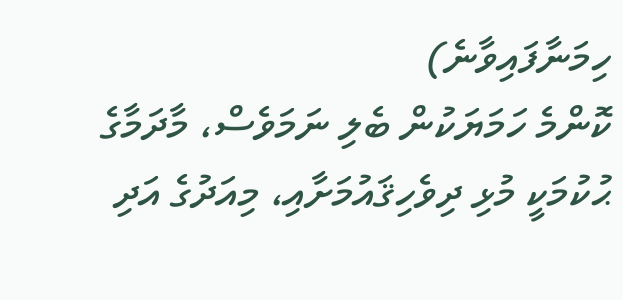ހިމަނާފައިވާނެ)
ކޮންމެ ހަމަޔަކުން ބެލި ނަމަވެސް، މާދަމާގެ ޙުކުމަކީ މުޅި ދިވެހިޤައުމަށާއި، މިއަދުގެ އަދި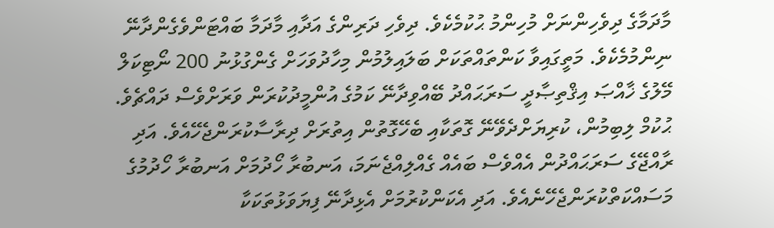މާދަމާގެ ދިވެހިންނަށް މުހިންމު ޙުކުމެކެވެ. ދިވެހި ދަރިންގެ އަދާއި މާދަމާ ބައްޓަންވެގެންދާނޭ ނިންމުމެކެވެ. މަތީގައިވާ ކަންތައްތަކަށް ބަލައިލުމުން މިހާދުވަހަށް ގެންގުޅުނު 200 ނޯޓިކަލް މޭލުގެ ޚާއްޞަ އިޤްތިޞާދީ ސަރަޙައްދު ބޭއްވިދާނޭ ކަމުގެ އުންމީދުކުރަން ވަރަށްވެސް ދައްޗެވެ.
ޙުކުމް ލިބިމުން، ކުރިޔަށްދެވޭނޭ ގޮތަކާއި ބެހޭގޮތުން އިތުރަށް ދިރާސާކުރަންޖެހޭއެވެ. އަދި ރާއްޖޭގެ ސަރަޙައްދުން އެއްވެސް ބައެއް ގެއްލިއްޖެނަމަ، އަނބުރާ ހޯދުމަށް އަނބުރާ ހޯދުމުގެ މަސައްކަތްކުރަންޖެހޭނެއެވެ. އަދި އެކަންކުރުމަށް އެޅިދާނޭ ފިޔަވަޅުތަކަކާ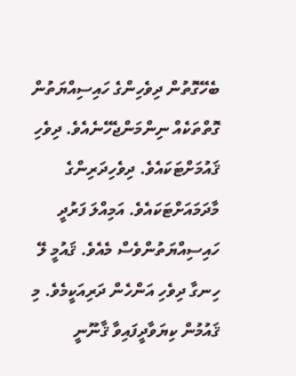ބެހޭގޮތުން ދިވެހިންގެ ހައިސިއްޔަތުން ގޮތްތަކެއް ނިންމަންޖެހޭނެއެވެ. ދިވެހި ޤައުމަށްޓަކައެވެ. ދިވެހިދަރިންގެ މާދަމައަށްޓަކައެވެ. އަމިއްލަ ފަރުދީ ހައިސިއްޔަތުންވެސް މެއެވެ. ޤައުމީ ލޭ ހިނގާ ދިވެހި އަންހެން ދަރިއަކީމެވެ. މި ޤައުމުން ކިޔަވާދީފައިވާ ޤާނޫނީ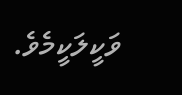ވަކީލަކީމެވެ.